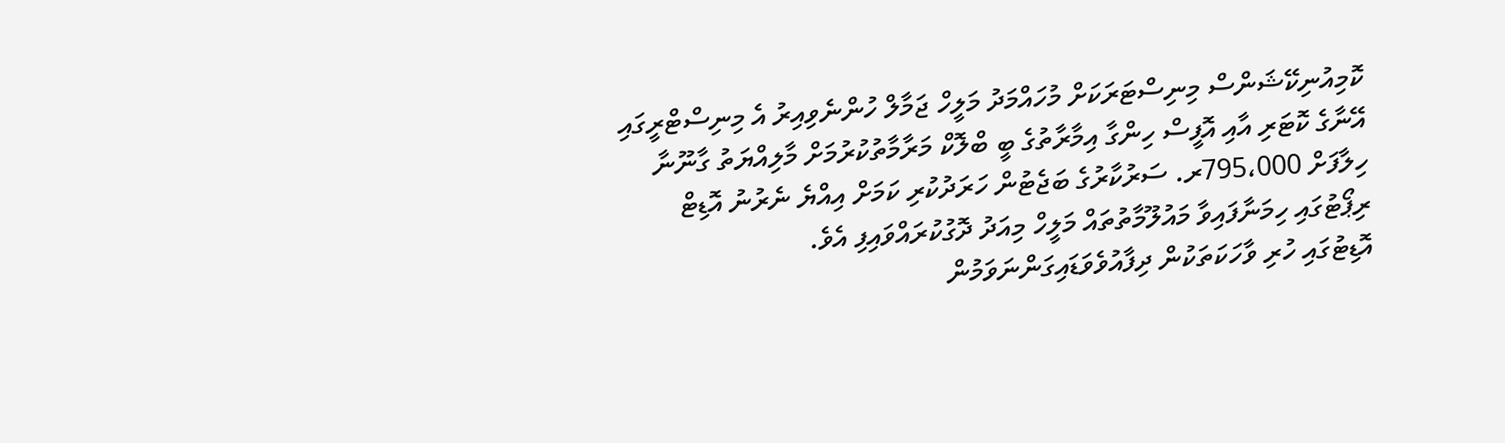ކޮމިއުނިކޭޝަންސް މިނިސްޓަރަކަށް މުހައްމަދު މަލީހް ޖަމާލް ހުންނެވިއިރު އެ މިނިސްޓްރީގައި އޭނާގެ ކޮޓަރި އާއި އޮފީސް ހިންގާ އިމާރާތުގެ ބީ ބްލޮކް މަރާމާތުކުރުމަށް މާލިއްޔަތު ގާނޫނާ ހިލާފަށް 795،000ރ. ސަރުކާރުގެ ބަޖެޓުން ހަރަދުކުރި ކަމަށް އިއްޔެ ނެރުނު އޮޑިޓް ރިޕޯޓުގައި ހިމަނާފައިވާ މައުލޫމާތުތައް މަލީހް މިއަދު ދޮގުކުރައްވައިފި އެވެ.
އޮޑިޓުގައި ހުރި ވާހަކަތަކުން ދިފާއުވެވަޑައިގަންނަވަމުން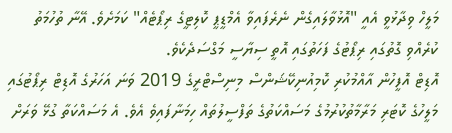މަލީހް ވިދާޅުވީ އެއީ "އޮޅުވާލައިގެން ނެރެފައިވާ އެމްޑީޕީ ކޮލިޓީގެ ރިޕޯޓެއް" ކަމަށެވެ. އޭނާ ތުހުމަތު ކުރެއްވި ގޮތުގައި ރިޕޯޓުގެ ފަހަތުގައި އޮތީ ސިޔާސީ މަގްސަދެކެވެ.
އޮޑިޓް އޮފީހުން އާއްމުކުރި ކޮމިއުނިކޭޝަންސް މިނިސްޓްރީގެ 2019 ވަނަ އަހަރުގެ އޮޑިޓް ރިޕޯޓުގައި މަލީހުގެ ކޮޓަރި މަރާމާތުކުރުމުގެ މަސައްކަތުގެ ތަފްސީލުތައް ހިމަނާފައިވެ އެވެ. އެ މަސައްކަތާ ގުޅޭ ވަރަށް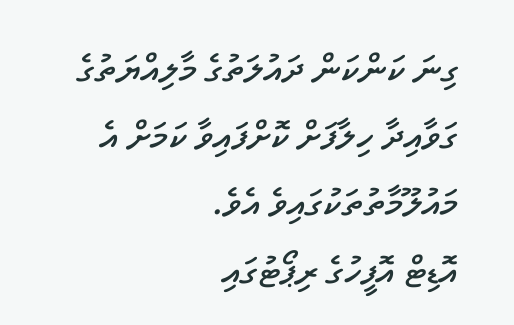ގިނަ ކަންކަން ދައުލަތުގެ މާލިއްޔަތުގެ ގަވާއިދާ ހިލާފަށް ކޮށްފައިވާ ކަމަށް އެ މައުލޫމާތުތަކުގައިވެ އެވެ.
އޮޑިޓް އޮފީހުގެ ރިޕޯޓުގައި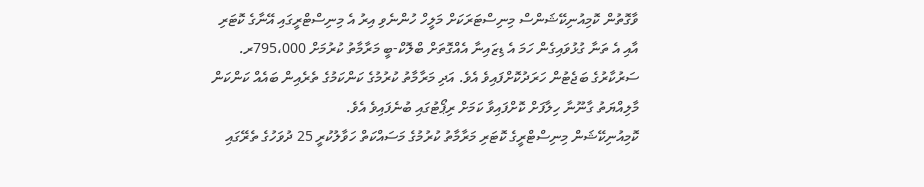ވާގޮތުން ކޮމިއުނިކޭޝަންސް މިނިސްޓަރަކަށް މަލީހް ހުންނެވި އިރު އެ މިނިސްޓްރީގައި އޭނާގެ ކޮޓަރި އާއި އެ ތަނާ ގުޅުވައިގެން ހަމަ އެ ޑިޒައިނާ އެއްގޮތަށް ބްލޮކް-ބީ މަރާމާތު ކުރުމަށް 795،000ރ. ސަރުކާރުގެ ބަޖެޓުން ހަރަދުކޮށްފައިވެ އެވެ. އަދި މަރާމާތު ކުރުމުގެ ކަންކަމުގެ ތެރެއިން ބައެއް ކަންކަން މާލިއްޔަތު ގާނޫނާ ހިލާފަށް ކޮށްފައިވާ ކަމަށް ރިޕޯޓުގައި ބުނެފައިވެ އެވެ.
ކޮމިއުނިކޭޝަން މިނިސްޓްރީގެ ކޮޓަރި މަރާމާތު ކުރުމުގެ މަސައްކަތް ހަވާލުކުރީ 25 ދުވަހުގެ ތެރޭގައި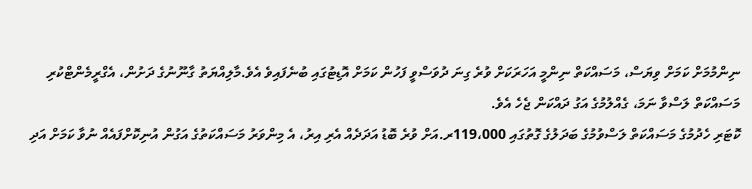ނިންމުމަށް ކަމަށް ވިޔަސް، މަސައްކަތް ނިންމީ އަހަރަކަށް ވުރެ ގިނަ ދުވަސްވީ ފަހުން ކަމަށް އޮޑިޓުގައި ބުނެފައިވެ އެވެ.މާލިއްޔަތު ގާނޫނުގެ ދަށުން، އެގްރީމެންޓްކުރި މަސައްކަތް ލަސްވާ ނަމަ، ގެއްލުމުގެ އަގު ދައްކަން ޖެހެ އެވެ.
ކޮޓަރި ހެދުމުގެ މަސައްކަތް ލަސްވުމުގެ ބަދަލުގެ ގޮތުގައި 119،000ރ.އަށް ވުރެ ބޮޑު އަދަދެއް އެރި އިރު، އެ މިންވަރު މަސައްކަތުގެ އަގުން އުނިކޮށްފައެއް ނުވާ ކަމަށް އަދި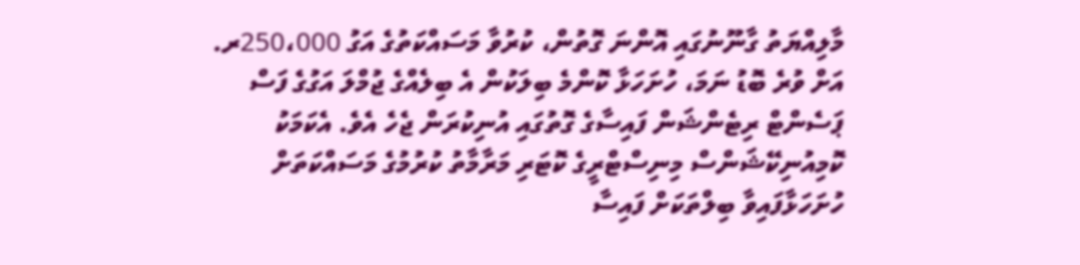މާލިއްޔަތު ގާނޫނުގައި އޮންނަ ގޮތުން، ކުރުވާ މަސައްކަތުގެ އަގު 250،000ރ. އަށް ވުރެ ބޮޑު ނަމަ، ހުށަހަޅާ ކޮންމެ ބިލަކުން އެ ބިލެއްގެ ޖުމްލަ އަގުގެ ފަސް ޕަސެންޓް ރިޓެންޝަން ފައިސާގެ ގޮތުގައި އުނިކުރަން ޖެހެ އެވެ. އެކަމަކު ކޮމިއުނިކޭޝަންސް މިނިސްޓްރީގެ ކޮޓަރި މަރާމާތު ކުރުމުގެ މަސައްކަތަށް ހުށަހަޅާފައިވާ ބިލްތަކަށް ފައިސާ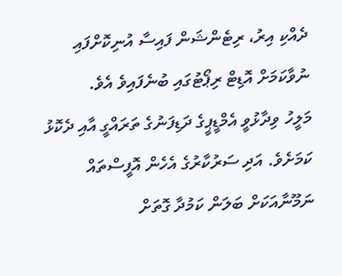ދެއްކި އިރު، ރިޓެންޝަން ފައިސާ އުނިކޮށްފައި ނުވާކަމަށް އޮޑިޓް ރިޕޯޓުގައި ބުނެފައިވެ އެވެ.
މަލީހު ވިދާޅުވީ އެމްޑީޕީގެ ދަޑިފަނުގެ ތަރައްގީ އާއި ދެކޮޅު ކަމަށެވެ. އަދި ސަރުކާރުގެ އެހެން އޮފީސްތައް ނަމޫނާއަކަށް ބަލަން ކަމުދާ ގޮތަށް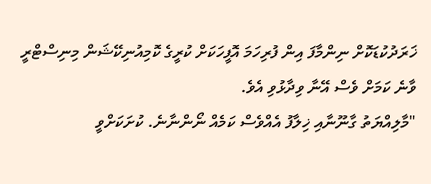ޚަރަދުކުޑަކޮށް ނިންމާފަ އިން ފުރިހަމަ އޮފީހަކަށް ކުރީގެ ކޮމިއުނިކޭޝަން މިނިސްޓްރީ ވާނެ ކަމަށް ވެސް އޭނާ ވިދާޅުވި އެވެ.
"މާލިއްޔަތު ގާނޫނާއި ޚިލާފު އެއްވެސް ކަމެއް ނޯންނާނެ. ކުށަކަށްވީ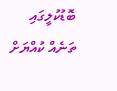ބޮޑުކުލީގައި ތަނެއް ކުއްޔަށް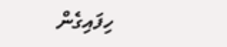ހިފައިގެން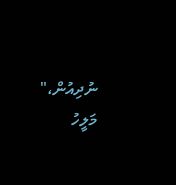ނުދިއުން،" މަލީހު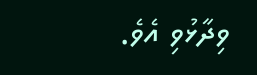ވިދާޅުވި އެވެ.